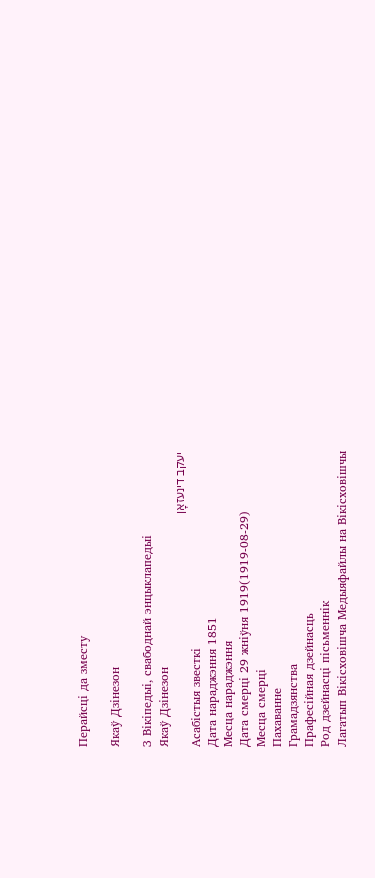Перайсці да зместу

Якаў Дзінезон

З Вікіпедыі, свабоднай энцыклапедыі
Якаў Дзінезон
יעקב דינעזאָן
Асабістыя звесткі
Дата нараджэння 1851
Месца нараджэння
Дата смерці 29 жніўня 1919(1919-08-29)
Месца смерці
Пахаванне
Грамадзянства
Прафесійная дзейнасць
Род дзейнасці пісьменнік
Лагатып Вікісховішча Медыяфайлы на Вікісховішчы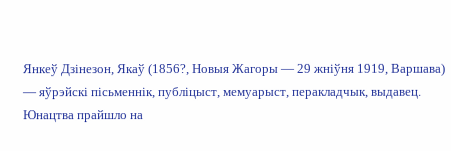Янкеў Дзінезон, Якаў (1856?, Новыя Жагоры — 29 жніўня 1919, Варшава) — яўрэйскі пісьменнік, публіцыст, мемуарыст, перакладчык, выдавец. Юнацтва прайшло на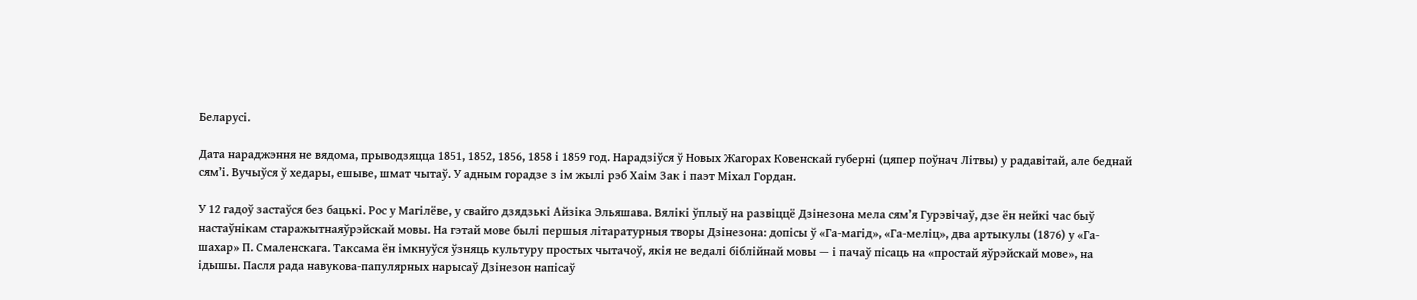Беларусі.

Дата нараджэння не вядома, прыводзяцца 1851, 1852, 1856, 1858 і 1859 год. Нарадзіўся ў Новых Жагорах Ковенскай губерні (цяпер поўнач Літвы) у радавітай, але беднай сям’і. Вучыўся ў хедары, ешыве, шмат чытаў. У адным горадзе з ім жылі рэб Хаім Зак і паэт Міхал Гордан.

У 12 гадоў застаўся без бацькі. Рос у Магілёве, у свайго дзядзькі Айзіка Эльяшава. Вялікі ўплыў на развіццё Дзінезона мела сям’я Гурэвічаў, дзе ён нейкі час быў настаўнікам старажытнаяўрэйскай мовы. На гэтай мове былі першыя літаратурныя творы Дзінезона: допісы ў «Га-магід», «Га-меліц», два артыкулы (1876) у «Га-шахар» П. Смаленскага. Таксама ён імкнуўся ўзняць культуру простых чытачоў, якія не ведалі біблійнай мовы — і пачаў пісаць на «простай яўрэйскай мове», на ідышы. Пасля рада навукова-папулярных нарысаў Дзінезон напісаў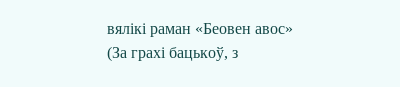вялікі раман «Беовен авос» (За грахі бацькоў, з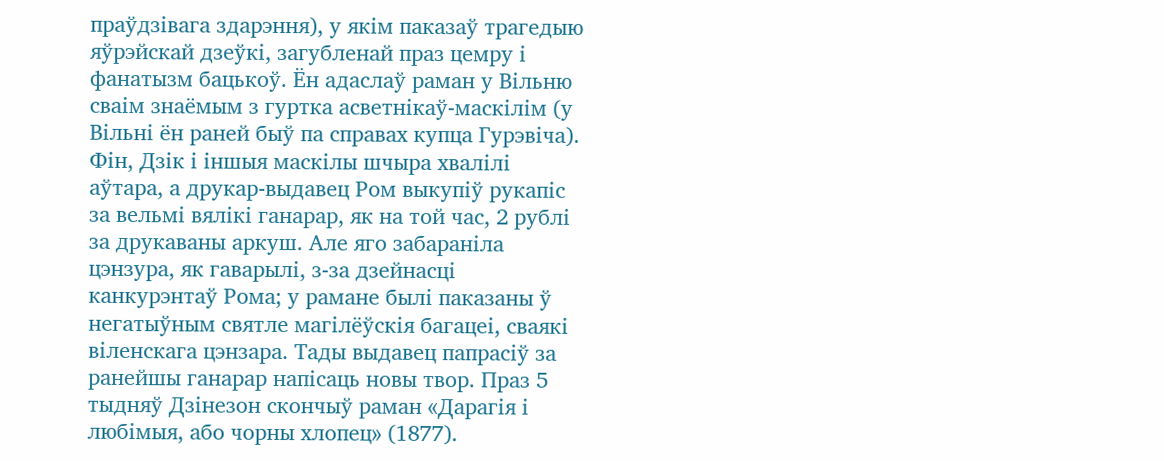праўдзівага здарэння), у якім паказаў трагедыю яўрэйскай дзеўкі, загубленай праз цемру і фанатызм бацькоў. Ён адаслаў раман у Вільню сваім знаёмым з гуртка асветнікаў-маскілім (у Вільні ён раней быў па справах купца Гурэвіча). Фін, Дзік і іншыя маскілы шчыра хвалілі аўтара, а друкар-выдавец Ром выкупіў рукапіс за вельмі вялікі ганарар, як на той час, 2 рублі за друкаваны аркуш. Але яго забараніла цэнзура, як гаварылі, з-за дзейнасці канкурэнтаў Рома; у рамане былі паказаны ў негатыўным святле магілёўскія багацеі, сваякі віленскага цэнзара. Тады выдавец папрасіў за ранейшы ганарар напісаць новы твор. Праз 5 тыдняў Дзінезон скончыў раман «Дарагія і любімыя, або чорны хлопец» (1877).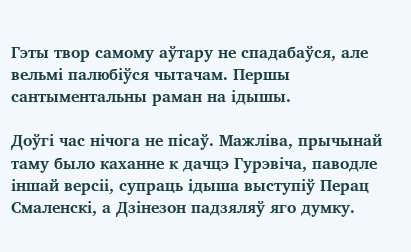Гэты твор самому аўтару не спадабаўся, але вельмі палюбіўся чытачам. Першы сантыментальны раман на ідышы.

Доўгі час нічога не пісаў. Мажліва, прычынай таму было каханне к дачцэ Гурэвіча, паводле іншай версіі, супраць ідыша выступіў Перац Смаленскі, а Дзінезон падзяляў яго думку.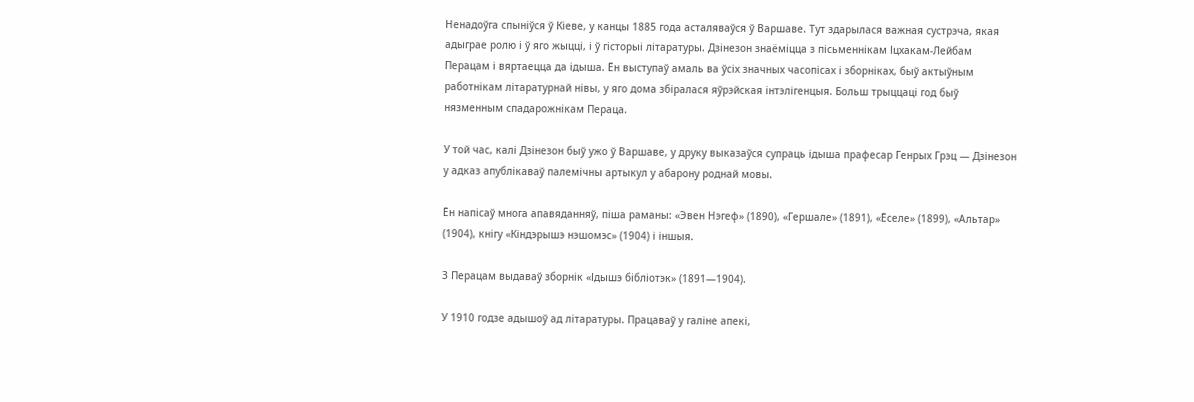Ненадоўга спыніўся ў Кіеве, у канцы 1885 года асталяваўся ў Варшаве. Тут здарылася важная сустрэча, якая адыграе ролю і ў яго жыцці, і ў гісторыі літаратуры. Дзінезон знаёміцца з пісьменнікам Іцхакам-Лейбам Перацам і вяртаецца да ідыша. Ён выступаў амаль ва ўсіх значных часопісах і зборніках, быў актыўным работнікам літаратурнай нівы, у яго дома збіралася яўрэйская інтэлігенцыя. Больш трыццаці год быў нязменным спадарожнікам Пераца.

У той час, калі Дзінезон быў ужо ў Варшаве, у друку выказаўся супраць ідыша прафесар Генрых Грэц — Дзінезон у адказ апублікаваў палемічны артыкул у абарону роднай мовы.

Ён напісаў многа апавяданняў, піша раманы: «Эвен Нэгеф» (1890), «Гершале» (1891), «Ёселе» (1899), «Альтар» (1904), кнігу «Кіндэрышэ нэшомэс» (1904) і іншыя.

З Перацам выдаваў зборнік «Ідышэ бібліотэк» (1891—1904).

У 1910 годзе адышоў ад літаратуры. Працаваў у галіне апекі,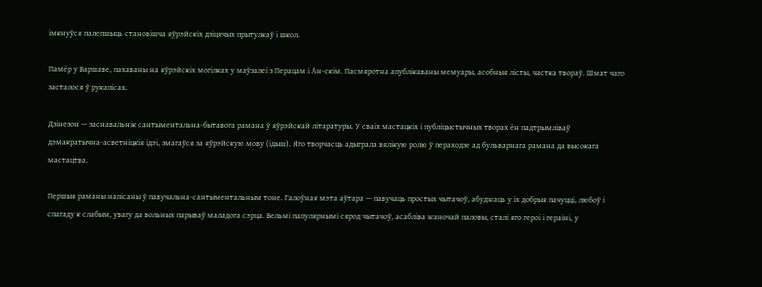імкнуўся палепшыць становішча яўрэйскіх дзіцячых прытулкаў і школ.

Памёр у Варшаве, пахаваны на яўрэйскіх могілках у маўзалеі з Перацам і Ан-скім. Пасмяротна апублікаваны мемуары, асобныя лісты, частка твораў. Шмат чаго засталося ў рукапісах.

Дзінезон — заснавальнік сантыментальна-бытавога рамана ў яўрэйскай літаратуры. У сваіх мастацкіх і публіцыстычных творах ён падтрымліваў дэмакратычна-асветніцкія ідэі, змагаўся за яўрэйскую мову (ідыш). Яго творчасць адыграла вялікую ролю ў пераходзе ад бульварнага рамана да высокага мастацтва.

Першыя раманы напісаны ў павучальна-сантыментальным тоне. Галоўная мэта аўтара — павучаць простых чытачоў, абуджаць у іх добрыя пачуцці, любоў і спагаду к слабым, увагу да вольных парываў маладога сэрца. Вельмі папулярнымі сярод чытачоў, асабліва жаночай паловы, сталі яго героі і гераіні, у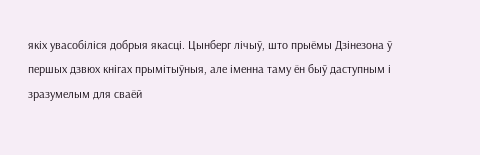якіх увасобіліся добрыя якасці. Цынберг лічыў, што прыёмы Дзінезона ў першых дзвюх кнігах прымітыўныя, але іменна таму ён быў даступным і зразумелым для сваёй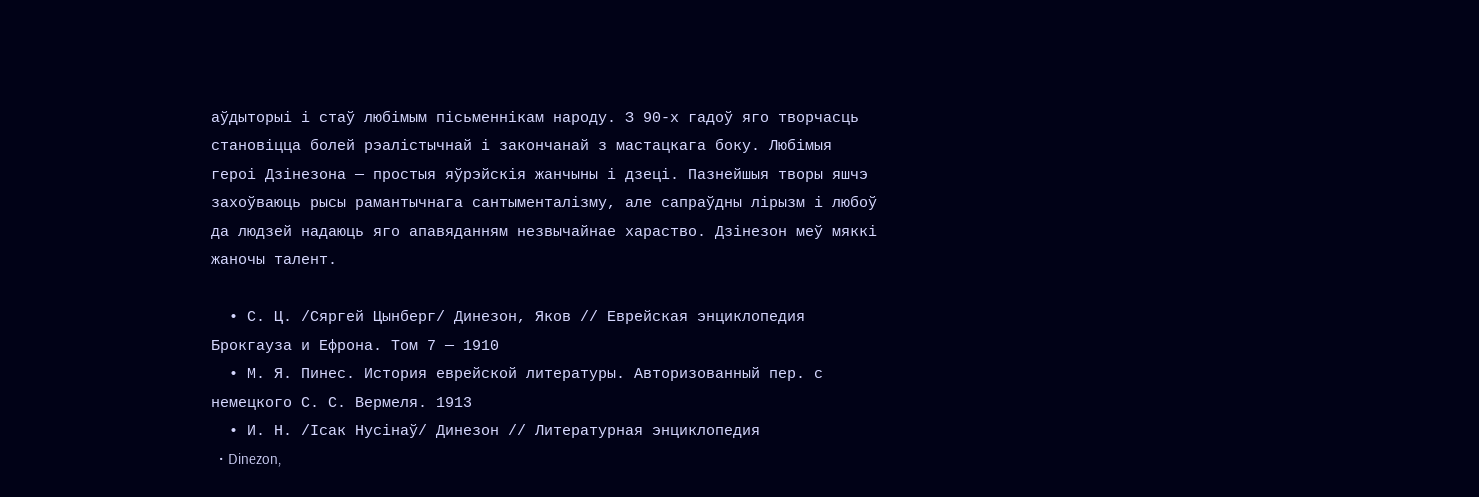аўдыторыі і стаў любімым пісьменнікам народу. З 90-х гадоў яго творчасць становіцца болей рэалістычнай і закончанай з мастацкага боку. Любімыя героі Дзінезона — простыя яўрэйскія жанчыны і дзеці. Пазнейшыя творы яшчэ захоўваюць рысы рамантычнага сантыменталізму, але сапраўдны лірызм і любоў да людзей надаюць яго апавяданням незвычайнае хараство. Дзінезон меў мяккі жаночы талент.

  • С. Ц. /Сяргей Цынберг/ Динезон, Яков // Еврейская энциклопедия Брокгауза и Ефрона. Том 7 — 1910
  • М. Я. Пинес. История еврейской литературы. Авторизованный пер. с немецкого С. С. Вермеля. 1913
  • И. Н. /Ісак Нусінаў/ Динезон // Литературная энциклопедия
  • Dinezon,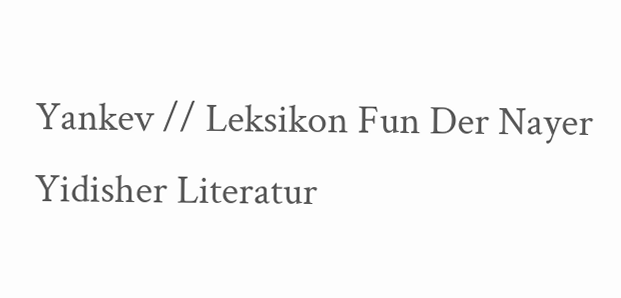Yankev // Leksikon Fun Der Nayer Yidisher Literatur